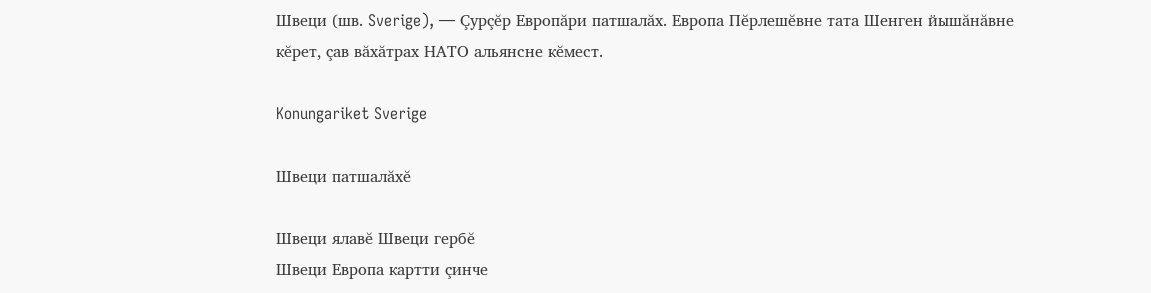Швеци (шв. Sverige), — Çурçĕр Европăри патшалăх. Европа Пĕрлешĕвне тата Шенген йышăнăвне кĕрет, çав вăхăтрах НАТО альянсне кĕмест.

Konungariket Sverige

Швеци патшалăхĕ

Швеци ялавĕ Швеци гербĕ
Швеци Европа картти çинче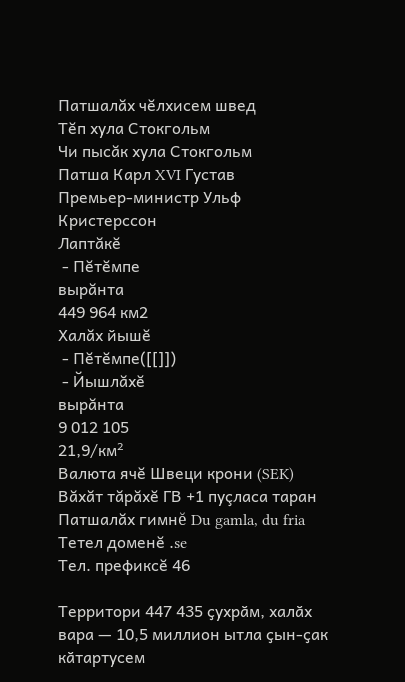Патшалăх чĕлхисем швед
Тĕп хула Стокгольм
Чи пысăк хула Стокгольм
Патша Карл XVI Густав
Премьер-министр Ульф Кристерссон
Лаптăкĕ
 - Пĕтĕмпе
вырăнта
449 964 км2
Халăх йышĕ
 - Пĕтĕмпе([[]])
 - Йышлăхĕ
вырăнта
9 012 105
21,9/км²
Валюта ячĕ Швеци крони (SEK)
Вăхăт тăрăхĕ ГВ +1 пуçласа таран
Патшалăх гимнĕ Du gamla, du fria
Тетел доменĕ .se
Тел. префиксĕ 46

Территори 447 435 ҫухрӑм, халӑх вара — 10,5 миллион ытла ҫын-ҫак кӑтартусем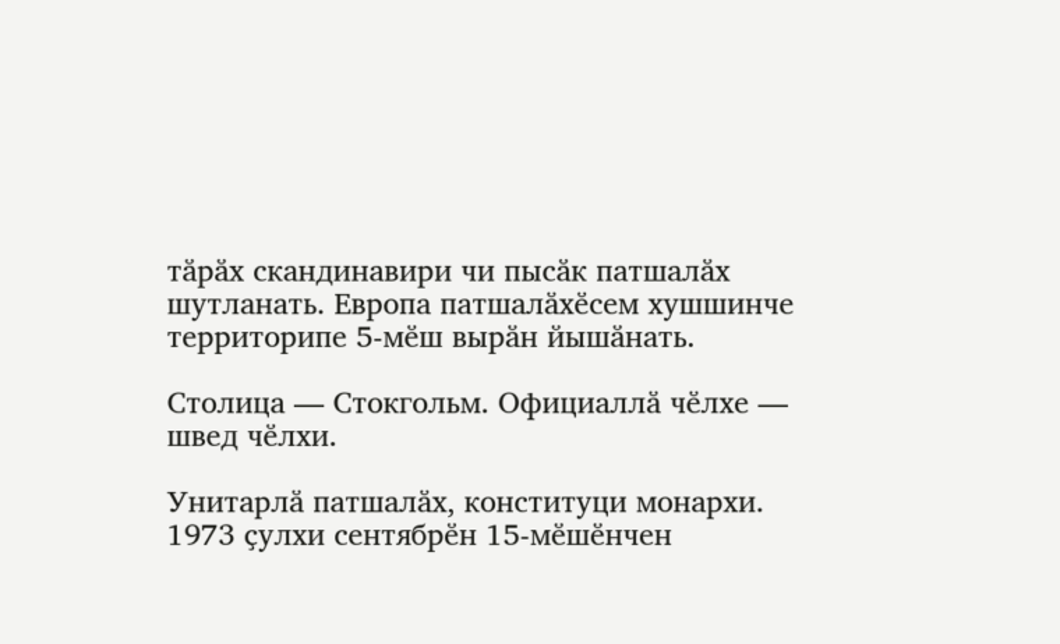тӑрӑх скандинавири чи пысӑк патшалӑх шутланать. Европа патшалӑхӗсем хушшинче территорипе 5-мӗш вырӑн йышӑнать.

Столица — Стокгольм. Официаллӑ чӗлхе — швед чӗлхи.

Унитарлӑ патшалӑх, конституци монархи. 1973 ҫулхи сентябрӗн 15-мӗшӗнчен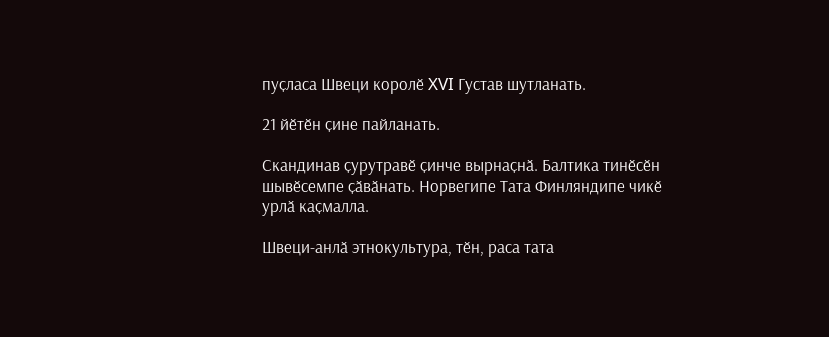пуҫласа Швеци королӗ XVI Густав шутланать.

21 йӗтӗн ҫине пайланать.

Скандинав ҫурутравӗ ҫинче вырнаҫнӑ. Балтика тинӗсӗн шывӗсемпе ҫӑвӑнать. Норвегипе Тата Финляндипе чикӗ урлӑ каҫмалла.

Швеци-анлӑ этнокультура, тӗн, раса тата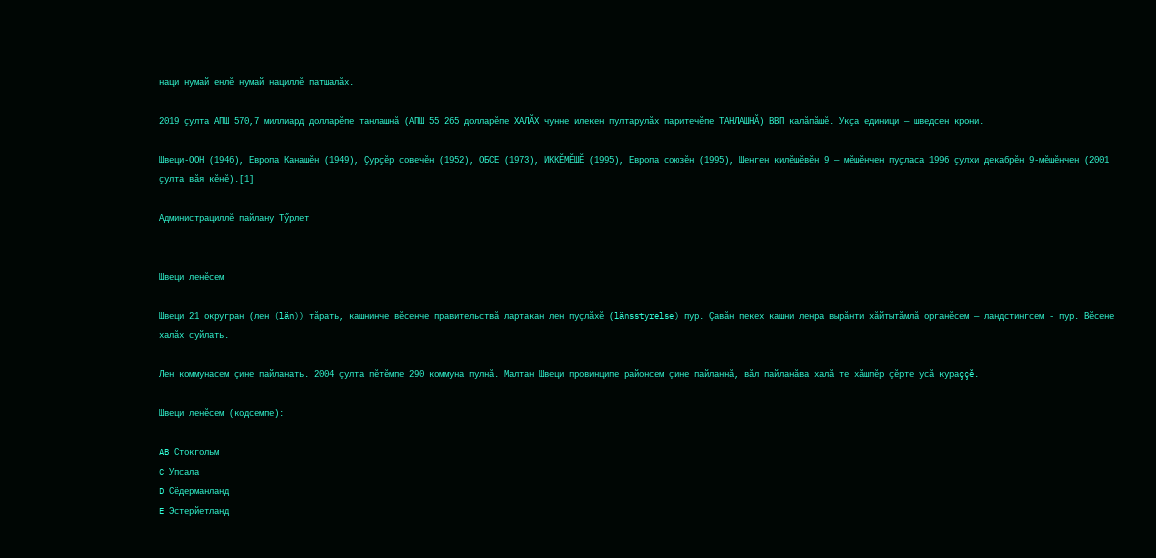наци нумай енлӗ нумай нациллӗ патшалӑх.

2019 ҫулта АПШ 570,7 миллиард долларӗпе танлашнӑ (АПШ 55 265 долларӗпе ХАЛӐХ чунне илекен пултарулӑх паритечӗпе ТАНЛАШНӐ) ВВП калӑпӑшӗ. Укҫа единици — шведсен крони.

Швеци-ООН (1946), Европа Канашӗн (1949), Ҫурҫӗр совечӗн (1952), ОБСЕ (1973), ИККӖМӖШӖ (1995), Европа союзӗн (1995), Шенген килӗшӗвӗн 9 — мӗшӗнчен пуҫласа 1996 ҫулхи декабрӗн 9-мӗшӗнчен (2001 ҫулта вӑя кӗнӗ).[1]

Администрациллĕ пайлану Тӳрлет


Швеци ленĕсем

Швеци 21 округран (лен (län)) тăрать, кашнинче вĕсенче правительствă лартакан лен пуçлăхĕ (länsstyrelse) пур. Çавăн пекех кашни ленра вырăнти хăйтытăмлă органĕсем — ландстингсем - пур. Вĕсене халăх суйлать.

Лен коммунасем çине пайланать. 2004 çулта пĕтĕмпе 290 коммуна пулнă. Малтан Швеци провинципе районсем çине пайланнă, вăл пайланăва халă те хăшпĕр çĕрте усă кураççĕ.

Швеци ленĕсем (кодсемпе):

AB Стокгольм
C Упсала
D Сёдерманланд
E Эстерйетланд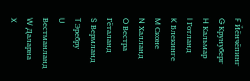F Йёнчёпинг
G Крунуберг
H Кальмар
I Готланд
K Блекинге
M Сконе
N Халланд
O Вестра Гёталанд
S Вермланд
T Эребру
U Вестманланд
W Даларна
X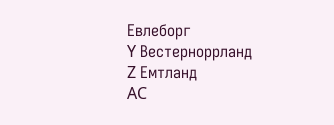Евлеборг
Y Вестерноррланд
Z Емтланд
AC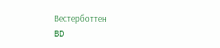Вестерботтен
BD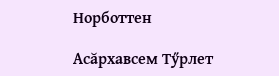Норботтен

Асăрхавсем Тӳрлет